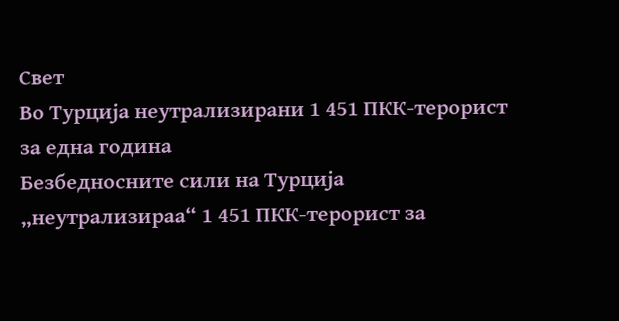Свет
Во Турција неутрализирани 1 451 ПКК-терорист за една година
Безбедносните сили на Турција „неутрализираа“ 1 451 ПКК-терорист за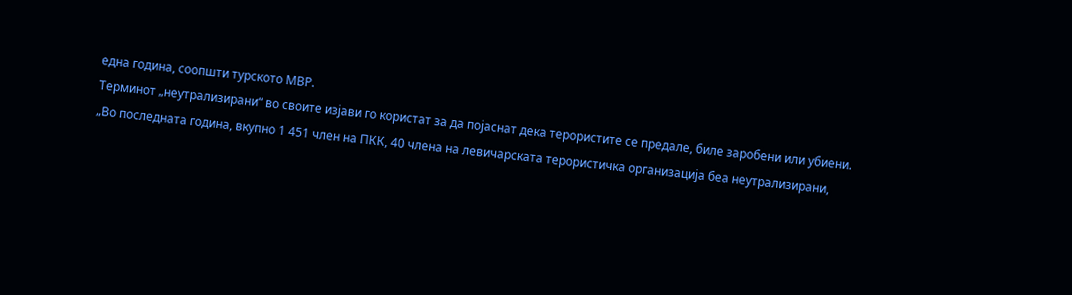една година, соопшти турското МВР.
Терминот „неутрализирани“ во своите изјави го користат за да појаснат дека терористите се предале, биле заробени или убиени.
„Во последната година, вкупно 1 451 член на ПКК, 40 члена на левичарската терористичка организација беа неутрализирани,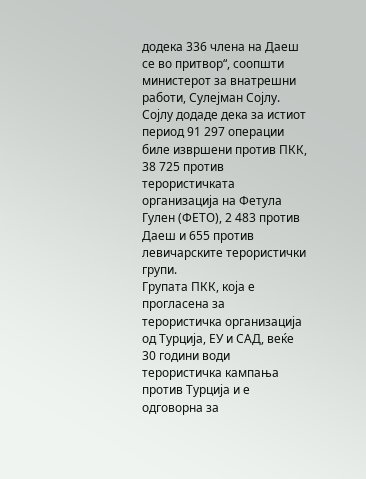додека 336 члена на Даеш се во притвор“, соопшти министерот за внатрешни работи, Сулејман Сојлу.
Сојлу додаде дека за истиот период 91 297 операции биле извршени против ПКК, 38 725 против терористичката организација на Фетула Гулен (ФЕТО), 2 483 против Даеш и 655 против левичарските терористички групи.
Групата ПКК, која е прогласена за терористичка организација од Турција, ЕУ и САД, веќе 30 години води терористичка кампања против Турција и е одговорна за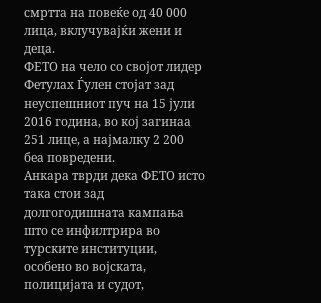смртта на повеќе од 40 000 лица, вклучувајќи жени и деца.
ФЕТО на чело со својот лидер Фетулах Ѓулен стојат зад неуспешниот пуч на 15 јули 2016 година, во кој загинаа 251 лице, а најмалку 2 200 беа повредени.
Анкара тврди дека ФЕТО исто така стои зад долгогодишната кампања што се инфилтрира во турските институции, особено во војската, полицијата и судот,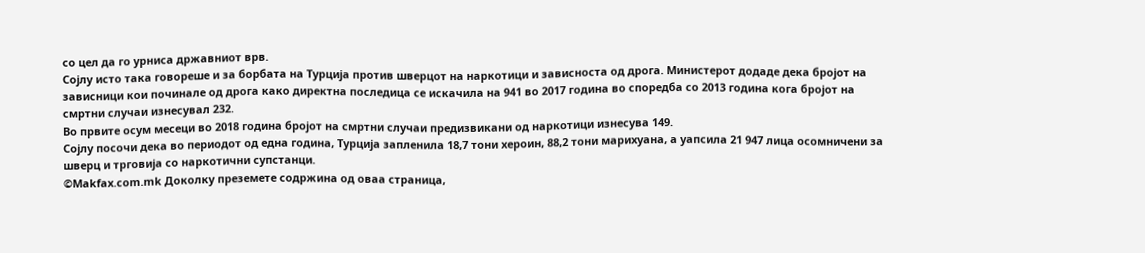со цел да го урниса државниот врв.
Сојлу исто така говореше и за борбата на Турција против шверцот на наркотици и зависноста од дрога. Министерот додаде дека бројот на зависници кои починале од дрога како директна последица се искачила на 941 во 2017 година во споредба со 2013 година кога бројот на смртни случаи изнесувал 232.
Во првите осум месеци во 2018 година бројот на смртни случаи предизвикани од наркотици изнесува 149.
Сојлу посочи дека во периодот од една година, Турција запленила 18,7 тони хероин, 88,2 тони марихуана, а уапсила 21 947 лица осомничени за шверц и трговија со наркотични супстанци.
©Makfax.com.mk Доколку преземете содржина од оваа страница,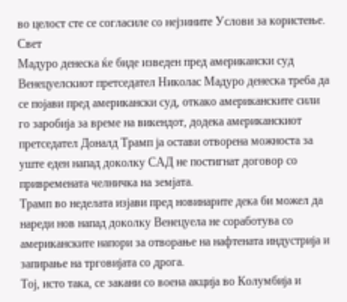во целост сте се согласиле со нејзините Услови за користење.
Свет
Мадуро денеска ќе биде изведен пред американски суд
Венецуелскиот претседател Николас Мадуро денеска треба да се појави пред американски суд, откако американските сили го заробија за време на викендот, додека американскиот претседател Доналд Трамп ја остави отворена можноста за уште еден напад доколку САД не постигнат договор со привремената челничка на земјата.
Трамп во неделата изјави пред новинарите дека би можел да нареди нов напад доколку Венецуела не соработува со американските напори за отворање на нафтената индустрија и запирање на трговијата со дрога.
Тој, исто така, се закани со воена акција во Колумбија и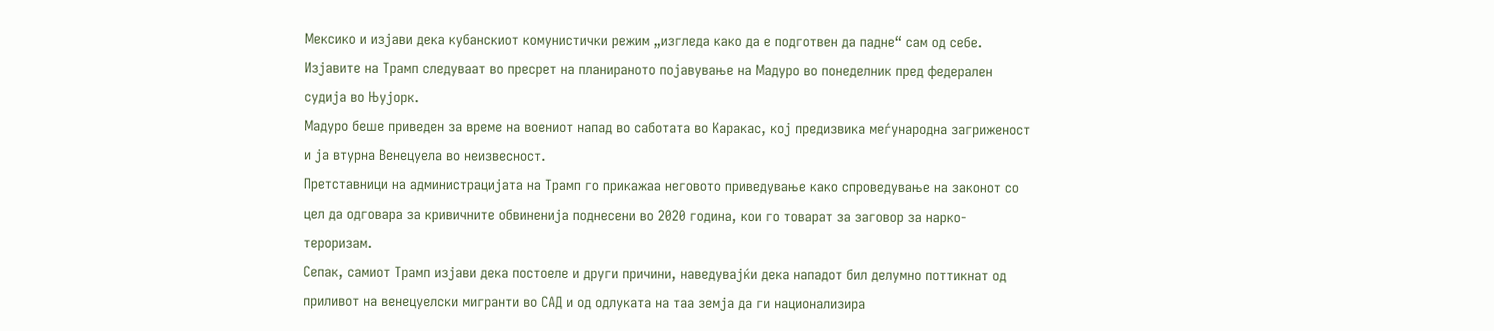Мексико и изјави дека кубанскиот комунистички режим „изгледа како да е подготвен да падне“ сам од себе.
Изјавите на Трамп следуваат во пресрет на планираното појавување на Мадуро во понеделник пред федерален судија во Њујорк.
Мадуро беше приведен за време на воениот напад во саботата во Каракас, кој предизвика меѓународна загриженост и ја втурна Венецуела во неизвесност.
Претставници на администрацијата на Трамп го прикажаа неговото приведување како спроведување на законот со цел да одговара за кривичните обвиненија поднесени во 2020 година, кои го товарат за заговор за нарко-тероризам.
Сепак, самиот Трамп изјави дека постоеле и други причини, наведувајќи дека нападот бил делумно поттикнат од приливот на венецуелски мигранти во САД и од одлуката на таа земја да ги национализира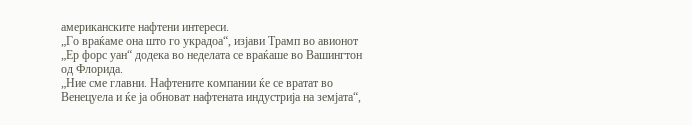американските нафтени интереси.
„Го враќаме она што го украдоа“, изјави Трамп во авионот „Ер форс уан“ додека во неделата се враќаше во Вашингтон од Флорида.
„Ние сме главни. Нафтените компании ќе се вратат во Венецуела и ќе ја обноват нафтената индустрија на земјата“,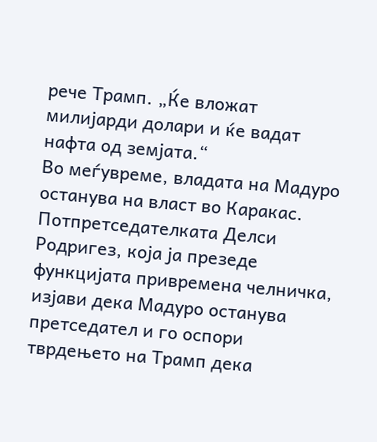рече Трамп. „Ќе вложат милијарди долари и ќе вадат нафта од земјата.“
Во меѓувреме, владата на Мадуро останува на власт во Каракас.
Потпретседателката Делси Родригез, која ја презеде функцијата привремена челничка, изјави дека Мадуро останува претседател и го оспори тврдењето на Трамп дека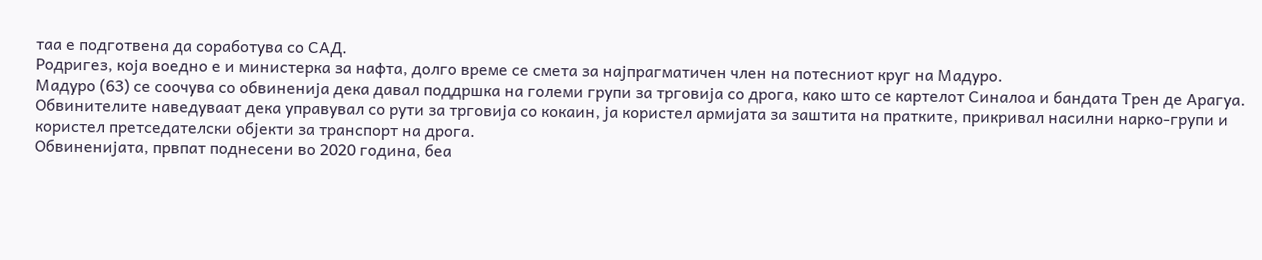таа е подготвена да соработува со САД.
Родригез, која воедно е и министерка за нафта, долго време се смета за најпрагматичен член на потесниот круг на Мадуро.
Мадуро (63) се соочува со обвиненија дека давал поддршка на големи групи за трговија со дрога, како што се картелот Синалоа и бандата Трен де Арагуа.
Обвинителите наведуваат дека управувал со рути за трговија со кокаин, ја користел армијата за заштита на пратките, прикривал насилни нарко-групи и користел претседателски објекти за транспорт на дрога.
Обвиненијата, првпат поднесени во 2020 година, беа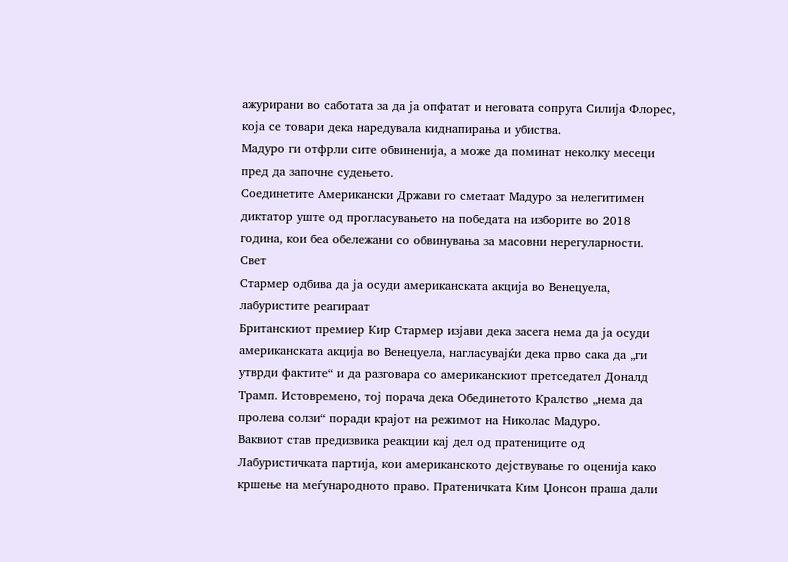ажурирани во саботата за да ја опфатат и неговата сопруга Силија Флорес, која се товари дека наредувала киднапирања и убиства.
Мадуро ги отфрли сите обвиненија, а може да поминат неколку месеци пред да започне судењето.
Соединетите Американски Држави го сметаат Мадуро за нелегитимен диктатор уште од прогласувањето на победата на изборите во 2018 година, кои беа обележани со обвинувања за масовни нерегуларности.
Свет
Стармер одбива да ја осуди американската акција во Венецуела, лабуристите реагираат
Британскиот премиер Кир Стармер изјави дека засега нема да ја осуди американската акција во Венецуела, нагласувајќи дека прво сака да „ги утврди фактите“ и да разговара со американскиот претседател Доналд Трамп. Истовремено, тој порача дека Обединетото Кралство „нема да пролева солзи“ поради крајот на режимот на Николас Мадуро.
Ваквиот став предизвика реакции кај дел од пратениците од Лабуристичката партија, кои американското дејствување го оценија како кршење на меѓународното право. Пратеничката Ким Џонсон праша дали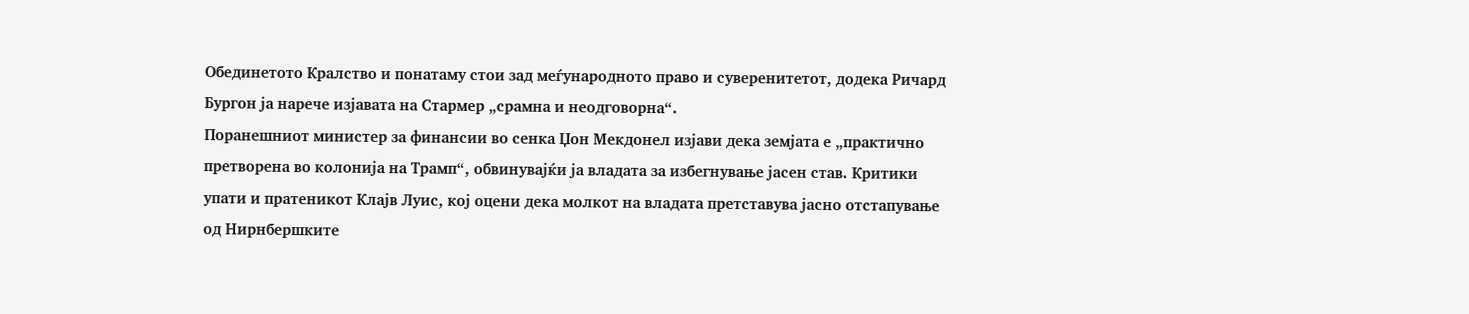Обединетото Кралство и понатаму стои зад меѓународното право и суверенитетот, додека Ричард Бургон ја нарече изјавата на Стармер „срамна и неодговорна“.
Поранешниот министер за финансии во сенка Џон Мекдонел изјави дека земјата е „практично претворена во колонија на Трамп“, обвинувајќи ја владата за избегнување јасен став. Критики упати и пратеникот Клајв Луис, кој оцени дека молкот на владата претставува јасно отстапување од Нирнбершките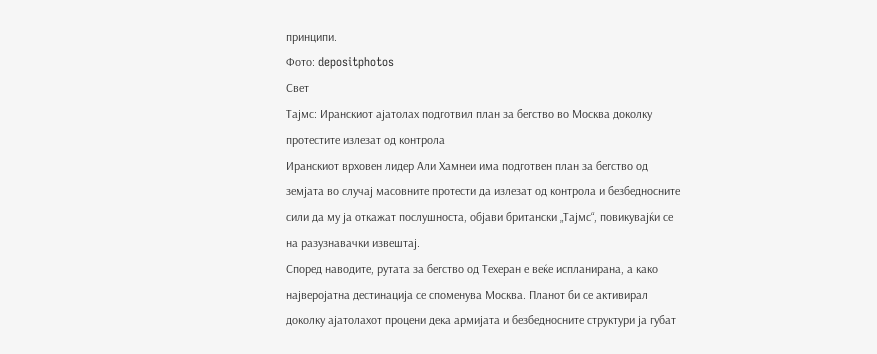принципи.
Фото: depositphotos
Свет
Тајмс: Иранскиот ајатолах подготвил план за бегство во Москва доколку протестите излезат од контрола
Иранскиот врховен лидер Али Хамнеи има подготвен план за бегство од земјата во случај масовните протести да излезат од контрола и безбедносните сили да му ја откажат послушноста, објави британски „Тајмс“, повикувајќи се на разузнавачки извештај.
Според наводите, рутата за бегство од Техеран е веќе испланирана, а како најверојатна дестинација се споменува Москва. Планот би се активирал доколку ајатолахот процени дека армијата и безбедносните структури ја губат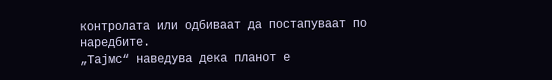контролата или одбиваат да постапуваат по наредбите.
„Тајмс“ наведува дека планот е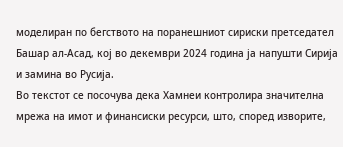моделиран по бегството на поранешниот сириски претседател Башар ал-Асад, кој во декември 2024 година ја напушти Сирија и замина во Русија.
Во текстот се посочува дека Хамнеи контролира значителна мрежа на имот и финансиски ресурси, што, според изворите,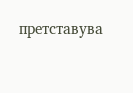претставува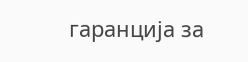гаранција за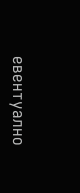евентуално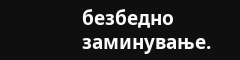безбедно заминување.